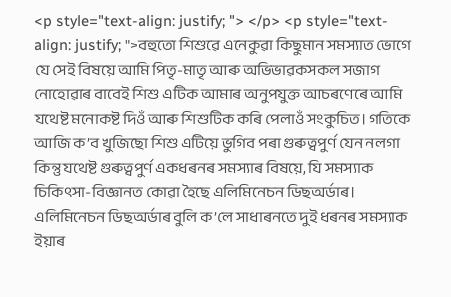<p style="text-align: justify; "> </p> <p style="text-align: justify; ">বহুতো শিশুৱে এনেকুৱা কিছুমান সমস্যাত ভোগে যে সেই বিষয়ে আমি পিতৃ-মাতৃ আৰু অভিভাৱকসকল সজাগ নোহোৱাৰ বাবেই শিশু এটিক আমাৰ অনুপযুক্ত আচৰণেৰে আমি যথেষ্ট মনোকষ্ট দিওঁ আৰু শিশুটিক কৰি পেলাওঁ সংকুচিত। গতিকে আজি ক’ব খুজিছো শিশু এটিয়ে ভুগিব পৰা গুৰুত্বপুৰ্ণ যেন নলগা কিন্তু যথেষ্ট গুৰুত্বপুৰ্ণ একধৰনৰ সমস্যাৰ বিষয়ে, যি সমস্যাক চিকিৎসা-বিজ্ঞানত কোৱা হৈছে এলিমিনেচন ডিছঅৰ্ডাৰ। এলিমিনেচন ডিছঅৰ্ডাৰ বুলি ক’লে সাধাৰনতে দুই ধৰনৰ সমস্যাক ইয়াৰ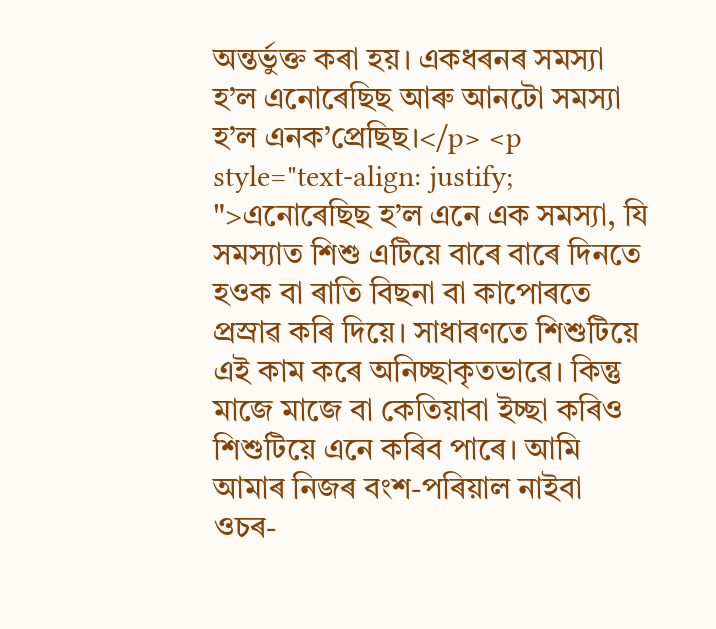অন্তৰ্ভুক্ত কৰা হয়। একধৰনৰ সমস্যা হ’ল এনোৰেছিছ আৰু আনটো সমস্যা হ’ল এনক’প্ৰেছিছ।</p> <p style="text-align: justify; ">এনোৰেছিছ হ’ল এনে এক সমস্যা, যি সমস্যাত শিশু এটিয়ে বাৰে বাৰে দিনতে হওক বা ৰাতি বিছনা বা কাপোৰতে প্ৰস্ৰাৱ কৰি দিয়ে। সাধাৰণতে শিশুটিয়ে এই কাম কৰে অনিচ্ছাকৃতভাৱে। কিন্তু মাজে মাজে বা কেতিয়াবা ইচ্ছা কৰিও শিশুটিয়ে এনে কৰিব পাৰে। আমি আমাৰ নিজৰ বংশ-পৰিয়াল নাইবা ওচৰ-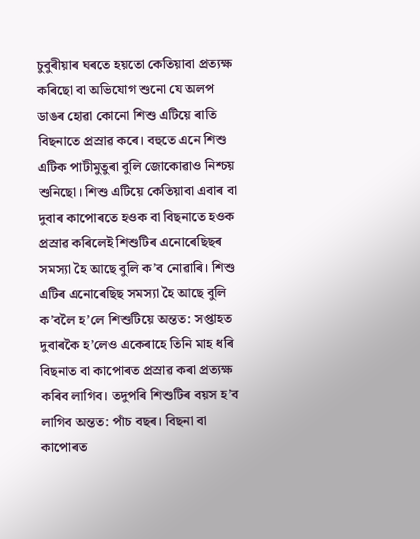চুবুৰীয়াৰ ঘৰতে হয়তো কেতিয়াবা প্ৰত্যক্ষ কৰিছো বা অভিযোগ শুনো যে অলপ ডাঙৰ হোৱা কোনো শিশু এটিয়ে ৰাতি বিছনাতে প্ৰস্ৰাৱ কৰে। বহুতে এনে শিশু এটিক পাটীমুতুৰা বুলি জোকোৱাও নিশ্চয় শুনিছো। শিশু এটিয়ে কেতিয়াবা এবাৰ বা দুবাৰ কাপোৰতে হওক বা বিছনাতে হওক প্ৰস্ৰাৱ কৰিলেই শিশুটিৰ এনোৰেছিছৰ সমস্যা হৈ আছে বুলি ক’ব নোৱাৰি। শিশু এটিৰ এনোৰেছিছ সমস্যা হৈ আছে বুলি ক’বলৈ হ’লে শিশুটিয়ে অন্তত: সপ্তাহত দুবাৰকৈ হ’লেও একেৰাহে তিনি মাহ ধৰি বিছনাত বা কাপোৰত প্ৰস্ৰাৱ কৰা প্ৰত্যক্ষ কৰিব লাগিব। তদুপৰি শিশুটিৰ বয়স হ’ব লাগিব অন্তত: পাঁচ বছৰ। বিছনা বা কাপোৰত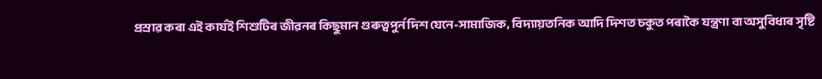প্ৰস্ৰাৱ কৰা এই কাৰ্যই শিশুটিৰ জীৱনৰ কিছুমান গুৰুত্বপুৰ্ন দিশ যেনে-সামাজিক, বিদ্যায়তনিক আদি দিশত চকুত পৰাকৈ যন্ত্ৰণা বা অসুবিধাৰ সৃষ্টি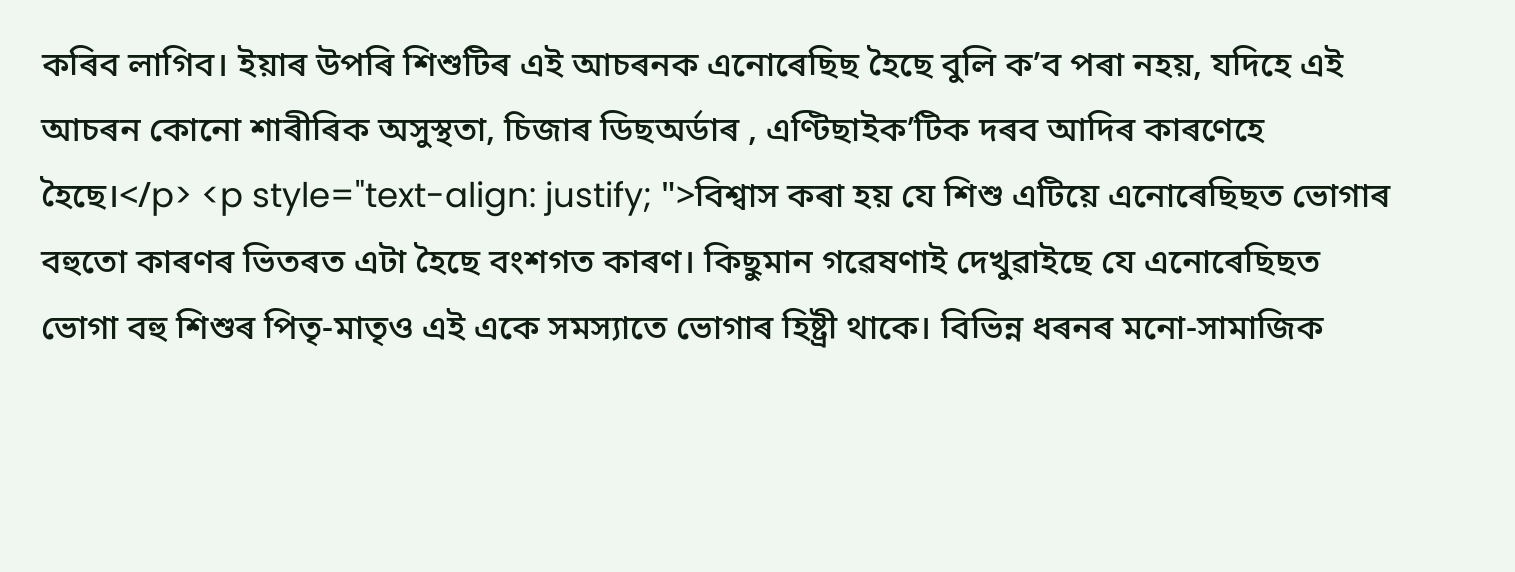কৰিব লাগিব। ইয়াৰ উপৰি শিশুটিৰ এই আচৰনক এনোৰেছিছ হৈছে বুলি ক’ব পৰা নহয়, যদিহে এই আচৰন কোনো শাৰীৰিক অসুস্থতা, চিজাৰ ডিছঅৰ্ডাৰ , এণ্টিছাইক’টিক দৰব আদিৰ কাৰণেহে হৈছে।</p> <p style="text-align: justify; ">বিশ্বাস কৰা হয় যে শিশু এটিয়ে এনোৰেছিছত ভোগাৰ বহুতো কাৰণৰ ভিতৰত এটা হৈছে বংশগত কাৰণ। কিছুমান গৱেষণাই দেখুৱাইছে যে এনোৰেছিছত ভোগা বহু শিশুৰ পিতৃ-মাতৃও এই একে সমস্যাতে ভোগাৰ হিষ্ট্ৰী থাকে। বিভিন্ন ধৰনৰ মনো-সামাজিক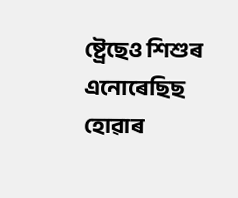ষ্ট্ৰেছেও শিশুৰ এনোৰেছিছ হোৱাৰ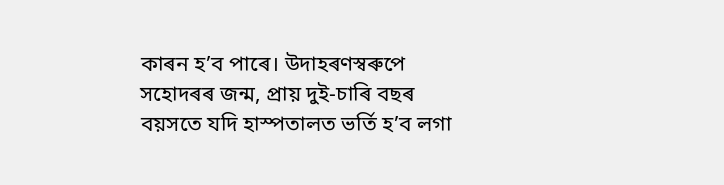কাৰন হ’ব পাৰে। উদাহৰণস্বৰুপে সহোদৰৰ জন্ম, প্ৰায় দুই-চাৰি বছৰ বয়সতে যদি হাস্পতালত ভৰ্তি হ’ব লগা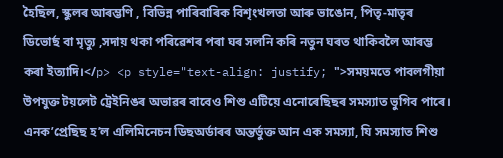হৈছিল, স্কুলৰ আৰম্ভণি , বিভিন্ন পাৰিবাৰিক বিশৃংখলতা আৰু ভাঙোন, পিতৃ-মাতৃৰ ডিভোৰ্ছ বা মৃত্যু ,সদায় থকা পৰিৱেশৰ পৰা ঘৰ সলনি কৰি নতুন ঘৰত থাকিবলৈ আৰম্ভ কৰা ইত্যাদি।</p> <p style="text-align: justify; ">সময়মতে পাবলগীয়া উপযুক্ত টয়লেট ট্ৰেইনিঙৰ অভাৱৰ বাবেও শিশু এটিয়ে এনোৰেছিছৰ সমস্যাত ভুগিব পাৰে। এনক’প্ৰেছিছ হ’ল এলিমিনেচন ডিছঅৰ্ডাৰৰ অন্তৰ্ভুক্ত আন এক সমস্যা, যি সমস্যাত শিশু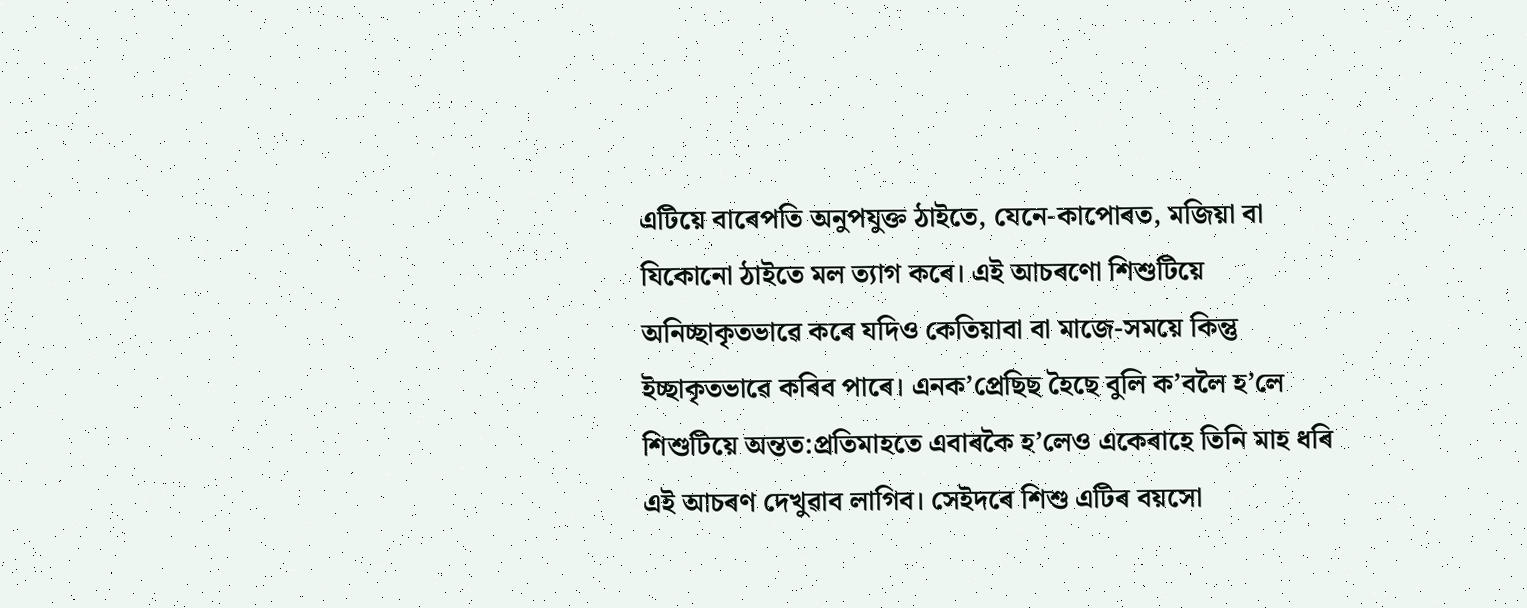এটিয়ে বাৰেপতি অনুপযুক্ত ঠাইতে, যেনে-কাপোৰত, মজিয়া বা যিকোনো ঠাইতে মল ত্যাগ কৰে। এই আচৰণো শিশুটিয়ে অনিচ্ছাকৃতভাৱে কৰে যদিও কেতিয়াবা বা মাজে-সময়ে কিন্তু ইচ্ছাকৃতভাৱে কৰিব পাৰে। এনক’প্ৰেছিছ হৈছে বুলি ক’বলৈ হ’লে শিশুটিয়ে অন্তত:প্ৰতিমাহতে এবাৰকৈ হ’লেও একেৰাহে তিনি মাহ ধৰি এই আচৰণ দেখুৱাব লাগিব। সেইদৰে শিশু এটিৰ বয়সো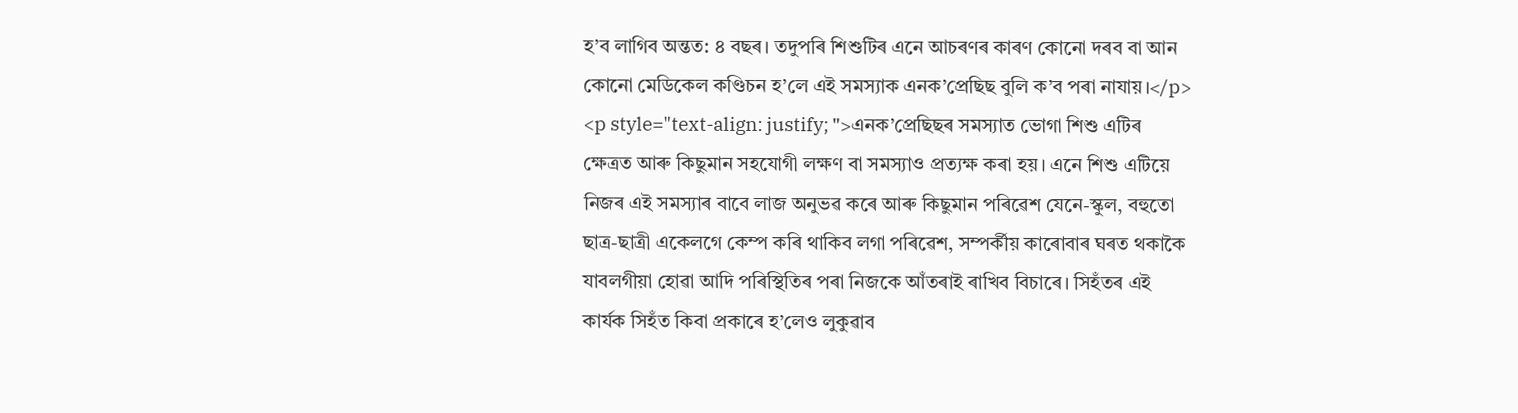হ’ব লাগিব অন্তত: ৪ বছৰ। তদুপৰি শিশুটিৰ এনে আচৰণৰ কাৰণ কোনো দৰব বা আন কোনো মেডিকেল কণ্ডিচন হ’লে এই সমস্যাক এনক’প্ৰেছিছ বুলি ক’ব পৰা নাযায়।</p> <p style="text-align: justify; ">এনক’প্ৰেছিছৰ সমস্যাত ভোগা শিশু এটিৰ ক্ষেত্ৰত আৰু কিছুমান সহযোগী লক্ষণ বা সমস্যাও প্ৰত্যক্ষ কৰা হয়। এনে শিশু এটিয়ে নিজৰ এই সমস্যাৰ বাবে লাজ অনুভৱ কৰে আৰু কিছুমান পৰিৱেশ যেনে-স্কুল, বহুতো ছাত্ৰ-ছাত্ৰী একেলগে কেম্প কৰি থাকিব লগা পৰিৱেশ, সম্পৰ্কীয় কাৰোবাৰ ঘৰত থকাকৈ যাবলগীয়া হোৱা আদি পৰিস্থিতিৰ পৰা নিজকে আঁতৰাই ৰাখিব বিচাৰে। সিহঁতৰ এই কাৰ্যক সিহঁত কিবা প্ৰকাৰে হ’লেও লুকুৱাব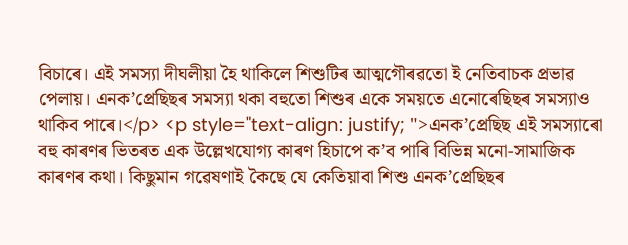বিচাৰে। এই সমস্যা দীঘলীয়া হৈ থাকিলে শিশুটিৰ আত্মগৌৰৱতো ই নেতিবাচক প্ৰভাৱ পেলায়। এনক’প্ৰেছিছৰ সমস্যা থকা বহুতো শিশুৰ একে সময়তে এনোৰেছিছৰ সমস্যাও থাকিব পাৰে।</p> <p style="text-align: justify; ">এনক’প্ৰেছিছ এই সমস্যাৰো বহু কাৰণৰ ভিতৰত এক উল্লেখযোগ্য কাৰণ হিচাপে ক’ব পাৰি বিভিন্ন মনো-সামাজিক কাৰণৰ কথা। কিছুমান গৱেষণাই কৈছে যে কেতিয়াবা শিশু এনক’প্ৰেছিছৰ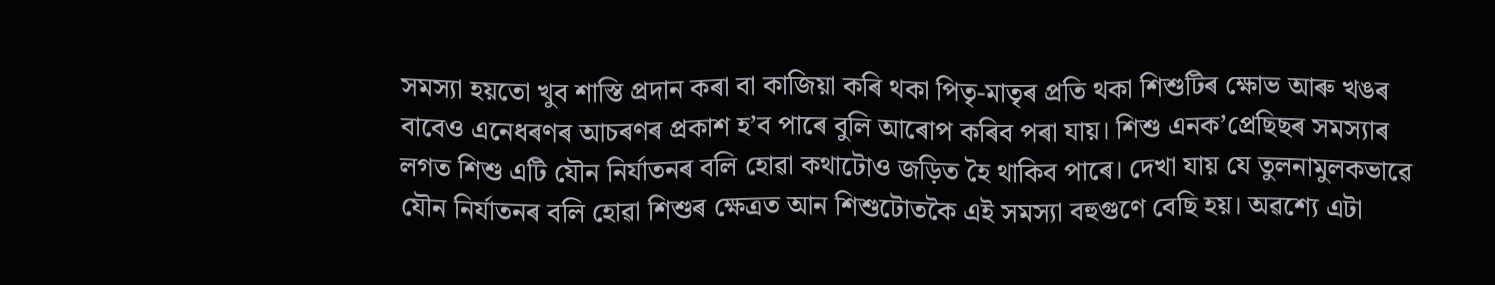সমস্যা হয়তো খুব শাস্তি প্ৰদান কৰা বা কাজিয়া কৰি থকা পিতৃ-মাতৃৰ প্ৰতি থকা শিশুটিৰ ক্ষোভ আৰু খঙৰ বাবেও এনেধৰণৰ আচৰণৰ প্ৰকাশ হ’ব পাৰে বুলি আৰোপ কৰিব পৰা যায়। শিশু এনক’প্ৰেছিছৰ সমস্যাৰ লগত শিশু এটি যৌন নিৰ্যাতনৰ বলি হোৱা কথাটোও জড়িত হৈ থাকিব পাৰে। দেখা যায় যে তুলনামুলকভাৱে যৌন নিৰ্যাতনৰ বলি হোৱা শিশুৰ ক্ষেত্ৰত আন শিশুটোতকৈ এই সমস্যা বহুগুণে বেছি হয়। অৱশ্যে এটা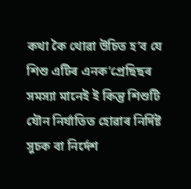কথা কৈ থোৱা উচিত হ’ব যে শিশু এটিৰ এনক’প্ৰেছিছৰ সমস্যা মানেই ই কিন্তু শিশুটি যৌন নিৰ্যাতিত হোৱাৰ নিৰ্দিষ্ট সুচক বা নিৰ্দেশ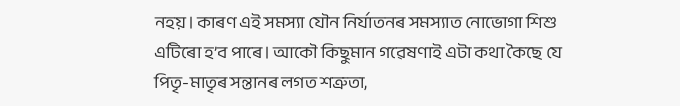নহয়। কাৰণ এই সমস্যা যৌন নিৰ্যাতনৰ সমস্যাত নোভোগা শিশু এটিৰো হ’ব পাৰে। আকৌ কিছুমান গৱেষণাই এটা কথা কৈছে যে পিতৃ-মাতৃৰ সন্তানৰ লগত শত্ৰুতা,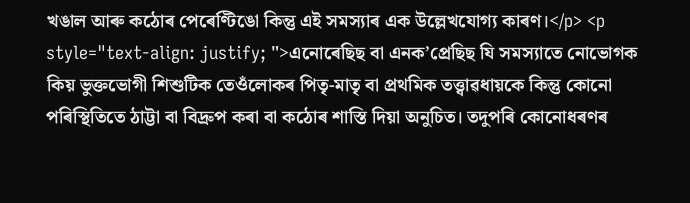খঙাল আৰু কঠোৰ পেৰেণ্টিঙো কিন্তু এই সমস্যাৰ এক উল্লেখযোগ্য কাৰণ।</p> <p style="text-align: justify; ">এনোৰেছিছ বা এনক’প্ৰেছিছ যি সমস্যাতে নোভোগক কিয় ভুক্তভোগী শিশুটিক তেওঁলোকৰ পিতৃ-মাতৃ বা প্ৰথমিক তত্ত্বাৱধায়কে কিন্তু কোনো পৰিস্থিতিতে ঠাট্টা বা বিদ্ৰুপ কৰা বা কঠোৰ শাস্তি দিয়া অনুচিত। তদুপৰি কোনোধৰণৰ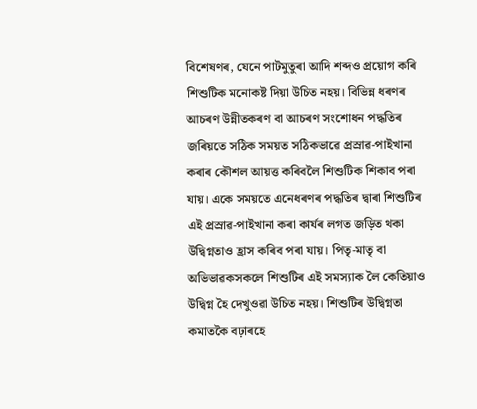বিশেষণৰ, যেনে পাটমুতুৰা আদি শব্দও প্ৰয়োগ কৰি শিশুটিক মনোকষ্ট দিয়া উচিত নহয়। বিভিন্ন ধৰণৰ আচৰণ উন্নীতকৰণ বা আচৰণ সংশোধন পদ্ধতিৰ জৰিয়তে সঠিক সময়ত সঠিকভাৱে প্ৰস্ৰাৱ-পাইখানা কৰাৰ কৌশল আয়ত্ত কৰিবলৈ শিশুটিক শিকাব পৰা যায়। একে সময়তে এনেধৰণৰ পদ্ধতিৰ দ্বাৰা শিশুটিৰ এই প্ৰস্ৰাৱ-পাইখানা কৰা কাৰ্যৰ লগত জড়িত থকা উদ্বিগ্নতাও হ্ৰাস কৰিব পৰা যায়। পিতৃ-মাতৃ বা অভিভাৱকসকলে শিশুটিৰ এই সমস্যাক লৈ কেতিয়াও উদ্বিগ্ন হৈ দেখুওৱা উচিত নহয়। শিশুটিৰ উদ্বিগ্নতা কমাতকৈ বঢ়াৰহে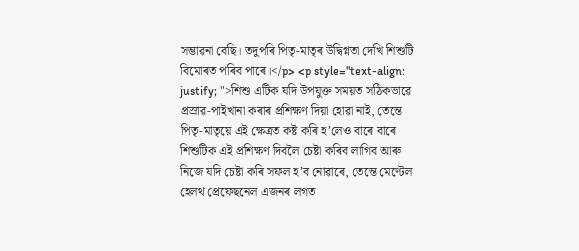সম্ভাৱনা বেছি। তদুপৰি পিতৃ-মাতৃৰ উদ্বিগ্নতা দেখি শিশুটি বিমোৰত পৰিব পাৰে।</p> <p style="text-align: justify; ">শিশু এটিক যদি উপযুক্ত সময়ত সঠিকভাৱে প্ৰস্ৰাৱ-পাইখানা কৰাৰ প্ৰশিক্ষণ দিয়া হোৱা নাই, তেন্তে পিতৃ-মাতৃয়ে এই ক্ষেত্ৰত কষ্ট কৰি হ’লেও বাৰে বাৰে শিশুটিক এই প্ৰশিক্ষণ দিবলৈ চেষ্টা কৰিব লাগিব আৰু নিজে যদি চেষ্টা কৰি সফল হ’ব নোৱাৰে, তেন্তে মেণ্টেল হেলথ প্ৰেফেছনেল এজনৰ লগত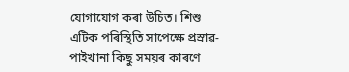যোগাযোগ কৰা উচিত। শিশু এটিক পৰিস্থিতি সাপেক্ষে প্ৰস্ৰাৱ-পাইখানা কিছু সময়ৰ কাৰণে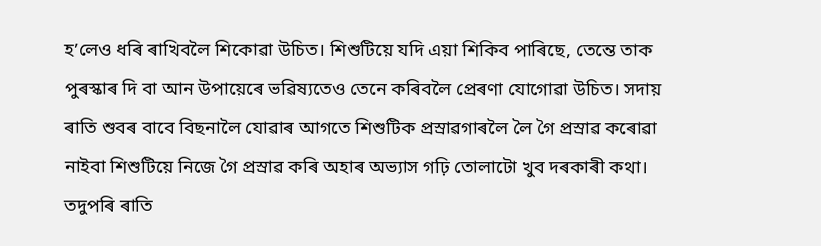হ’লেও ধৰি ৰাখিবলৈ শিকোৱা উচিত। শিশুটিয়ে যদি এয়া শিকিব পাৰিছে, তেন্তে তাক পুৰস্কাৰ দি বা আন উপায়েৰে ভৱিষ্যতেও তেনে কৰিবলৈ প্ৰেৰণা যোগোৱা উচিত। সদায় ৰাতি শুবৰ বাবে বিছনালৈ যোৱাৰ আগতে শিশুটিক প্ৰস্ৰাৱগাৰলৈ লৈ গৈ প্ৰস্ৰাৱ কৰোৱা নাইবা শিশুটিয়ে নিজে গৈ প্ৰস্ৰাৱ কৰি অহাৰ অভ্যাস গঢ়ি তোলাটো খুব দৰকাৰী কথা। তদুপৰি ৰাতি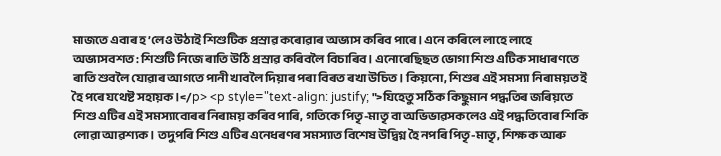মাজতে এবাৰ হ’লেও উঠাই শিশুটিক প্ৰস্ৰাৱ কৰোৱাৰ অভ্যাস কৰিব পাৰে। এনে কৰিলে লাহে লাহে অভ্যাসবশত: শিশুটি নিজে ৰাতি উঠি প্ৰস্ৰাৱ কৰিবলৈ বিচাৰিব। এনোৰেছিছত ভোগা শিশু এটিক সাধাৰণতে ৰাতি শুবলৈ যোৱাৰ আগতে পানী খাবলৈ দিয়াৰ পৰা বিৰত ৰখা উচিত। কিয়নো, শিশুৰ এই সমস্যা নিৰাময়ত ই হৈ পৰে যথেষ্ট সহায়ক।</p> <p style="text-align: justify; ">যিহেতু সঠিক কিছুমান পদ্ধতিৰ জৰিয়তে শিশু এটিৰ এই সমস্যাবোৰৰ নিৰাময় কৰিব পাৰি, গতিকে পিতৃ-মাতৃ বা অভিভাৱসকলেও এই পদ্ধতিবোৰ শিকি লোৱা আৱশ্যক। তদুপৰি শিশু এটিৰ এনেধৰণৰ সমস্যাত বিশেষ উদ্বিগ্ন হৈ নপৰি পিতৃ-মাতৃ, শিক্ষক আৰু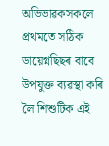অভিভাৱকসকলে প্ৰথমতে সঠিক ডায়েগ্নছিছৰ বাবে উপযুক্ত ব্যৱস্থা কৰি লৈ শিশুটিক এই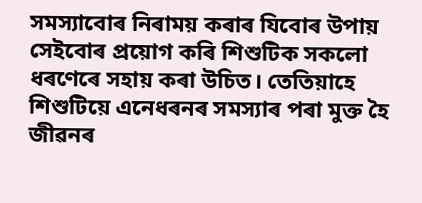সমস্যাবোৰ নিৰাময় কৰাৰ যিবোৰ উপায় সেইবোৰ প্ৰয়োগ কৰি শিশুটিক সকলো ধৰণেৰে সহায় কৰা উচিত। তেতিয়াহে শিশুটিয়ে এনেধৰনৰ সমস্যাৰ পৰা মুক্ত হৈ জীৱনৰ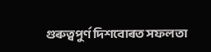গুৰুত্বপুৰ্ণ দিশবোৰত সফলতা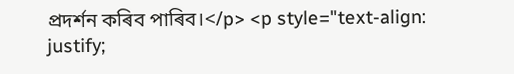প্ৰদৰ্শন কৰিব পাৰিব।</p> <p style="text-align: justify;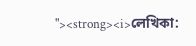"><strong><i>লেখিকা: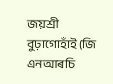জয়শ্ৰী বুঢ়াগোহাঁই (জি এনআৰচি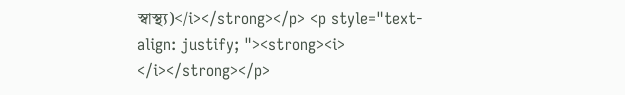স্বাস্থ্য)</i></strong></p> <p style="text-align: justify; "><strong><i> </i></strong></p>